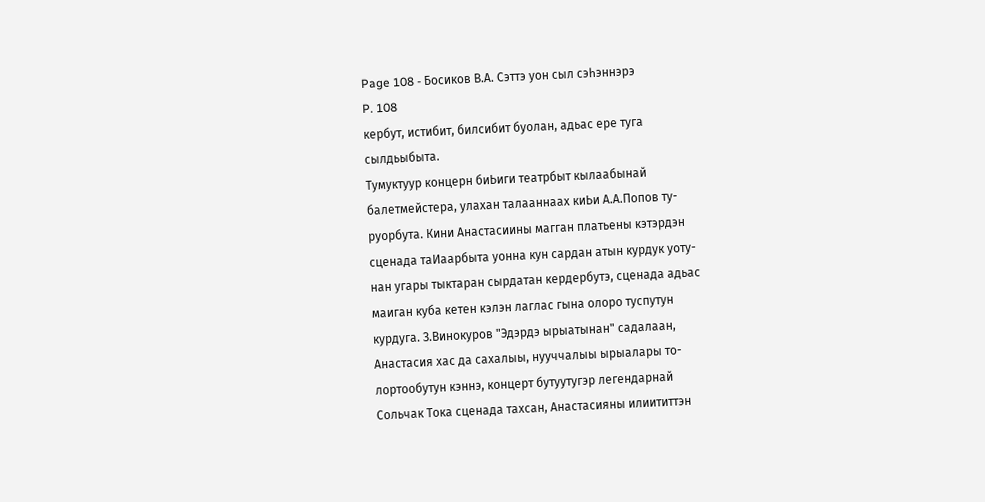Page 108 - Босиков В.А. Сэттэ уон сыл сэһэннэрэ
P. 108
кербут, истибит, билсибит буолан, адьас ере туга
сылдьыбыта.
Тумуктуур концерн биЬиги театрбыт кылаабынай
балетмейстера, улахан талааннаах киЬи А.А.Попов ту-
руорбута. Кини Анастасиины магган платьены кэтэрдэн
сценада таИаарбыта уонна кун сардан атын курдук уоту-
нан угары тыктаран сырдатан кердербутэ, сценада адьас
маиган куба кетен кэлэн лаглас гына олоро туспутун
курдуга. З.Винокуров "Эдэрдэ ырыатынан" садалаан,
Анастасия хас да сахалыы, нууччалыы ырыалары то-
лортообутун кэннэ, концерт бутуутугэр легендарнай
Сольчак Тока сценада тахсан, Анастасияны илиититтэн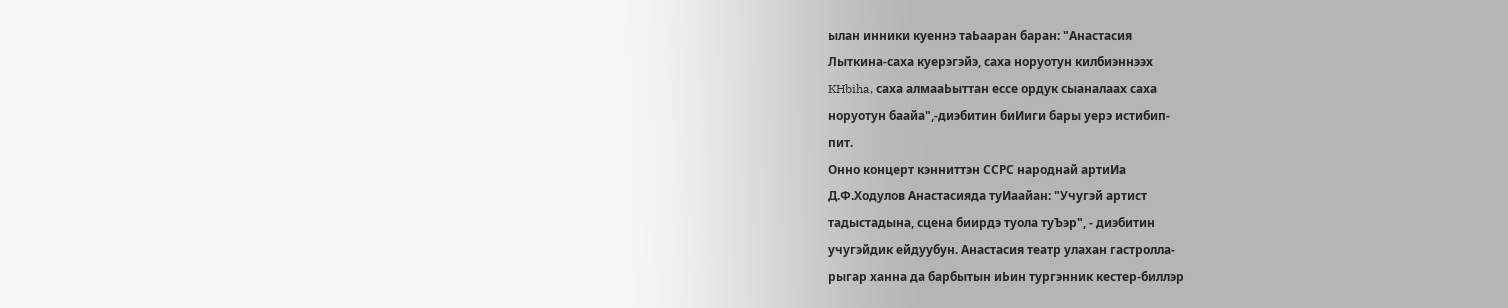ылан инники куеннэ таЬааран баран: "Анастасия
Лыткина-саха куерэгэйэ, саха норуотун килбиэннээх
KHbiha, саха алмааЬыттан ессе ордук сыаналаах саха
норуотун баайа",-диэбитин биИиги бары уерэ истибип-
пит.
Онно концерт кэнниттэн ССРС народнай артиИа
Д.Ф.Ходулов Анастасияда туИаайан: "Учугэй артист
тадыстадына, сцена биирдэ туола туЪэр", - диэбитин
учугэйдик ейдуубун. Анастасия театр улахан гастролла-
рыгар ханна да барбытын иЬин тургэнник кестер-биллэр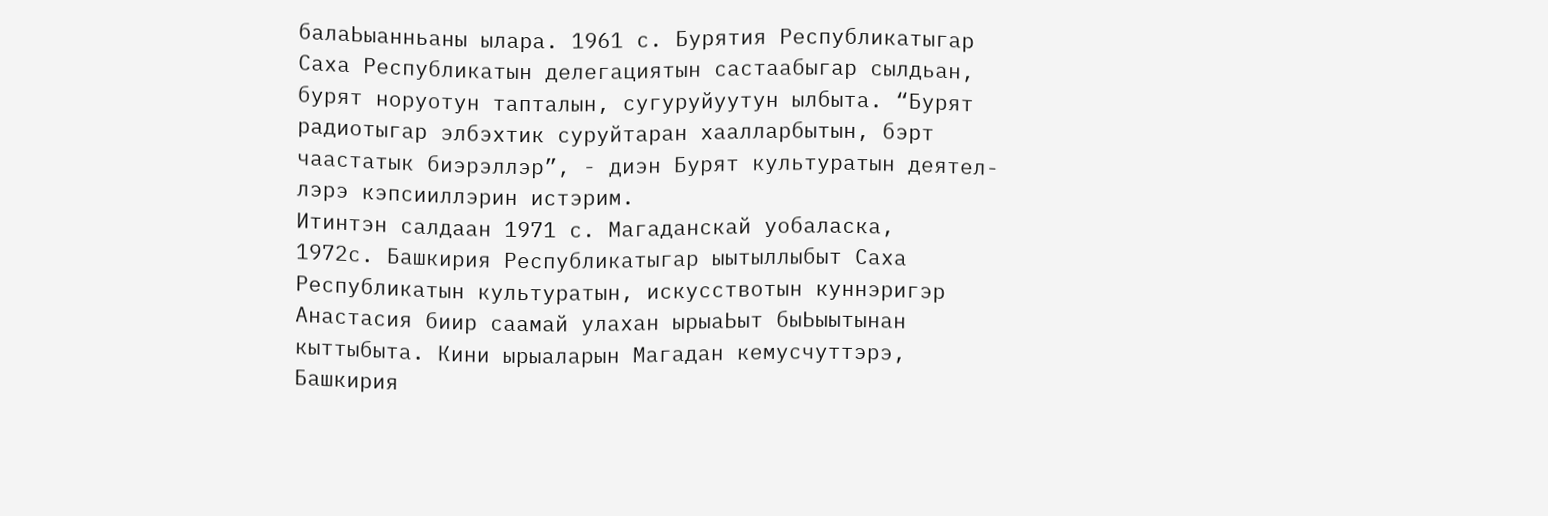балаЬыанньаны ылара. 1961 с. Бурятия Республикатыгар
Саха Республикатын делегациятын састаабыгар сылдьан,
бурят норуотун тапталын, сугуруйуутун ылбыта. “Бурят
радиотыгар элбэхтик суруйтаран хаалларбытын, бэрт
чаастатык биэрэллэр”, - диэн Бурят культуратын деятел-
лэрэ кэпсииллэрин истэрим.
Итинтэн салдаан 1971 с. Магаданскай уобаласка,
1972с. Башкирия Республикатыгар ыытыллыбыт Саха
Республикатын культуратын, искусствотын куннэригэр
Анастасия биир саамай улахан ырыаЬыт быЬыытынан
кыттыбыта. Кини ырыаларын Магадан кемусчуттэрэ,
Башкирия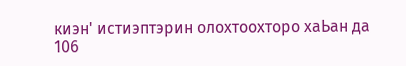киэн' истиэптэрин олохтоохторо хаЬан да
106